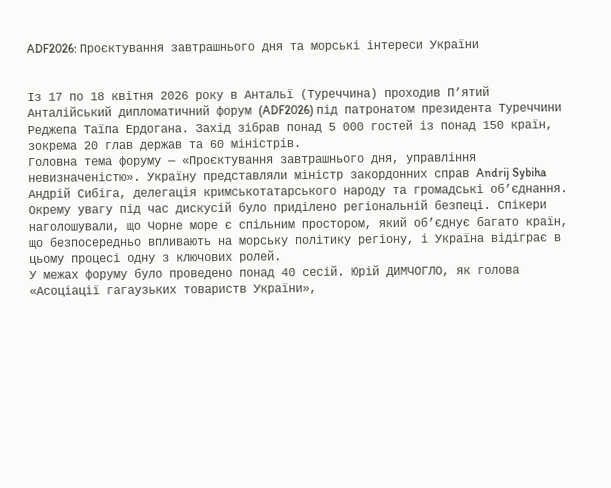ADF2026: Проєктування завтрашнього дня та морські інтереси України


Із 17 по 18 квітня 2026 року в Антальї (Туреччина) проходив П’ятий Анталійський дипломатичний форум (ADF2026) під патронатом президента Туреччини Реджепа Таїпа Ердогана. Захід зібрав понад 5 000 гостей із понад 150 країн, зокрема 20 глав держав та 60 міністрів.
Головна тема форуму — «Проєктування завтрашнього дня, управління невизначеністю». Україну представляли міністр закордонних справ Andrij Sybiha Андрій Сибіга, делегація кримськотатарського народу та громадські об’єднання.
Окрему увагу під час дискусій було приділено регіональній безпеці. Спікери наголошували, що Чорне море є спільним простором, який об’єднує багато країн, що безпосередньо впливають на морську політику регіону, і Україна відіграє в цьому процесі одну з ключових ролей.
У межах форуму було проведено понад 40 сесій. Юрій ДИМЧОГЛО, як голова «Асоціації гагаузьких товариств України»,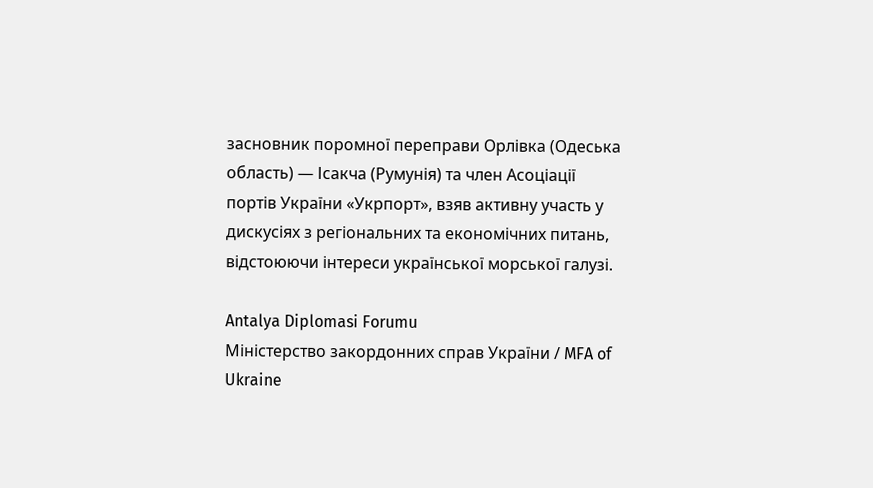засновник поромної переправи Орлівка (Одеська область) — Ісакча (Румунія) та член Асоціації портів України «Укрпорт», взяв активну участь у дискусіях з регіональних та економічних питань, відстоюючи інтереси української морської галузі.

Antalya Diplomasi Forumu
Міністерство закордонних справ України / MFA of Ukraine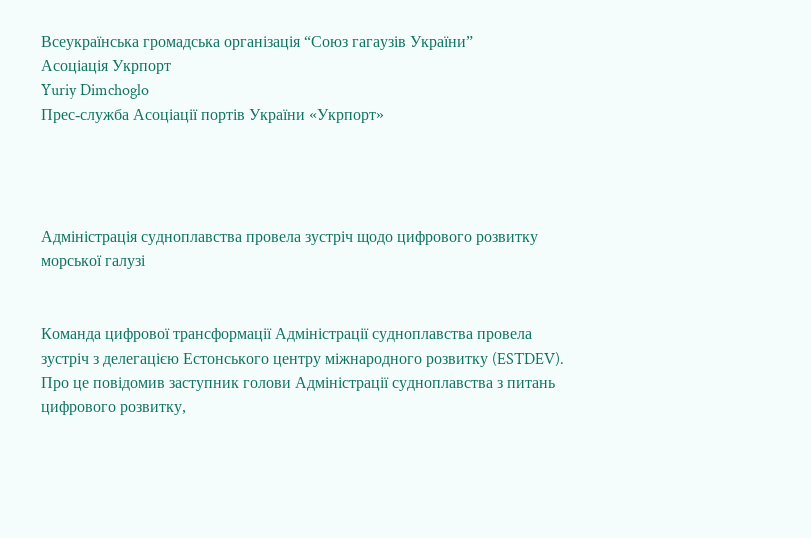Всеукраїнська громадська організація “Союз гагаузів України”
Асоціація Укрпорт
Yuriy Dimchoglo
Прес-служба Асоціації портів України «Укрпорт»




Адміністрація судноплавства провела зустріч щодо цифрового розвитку морської галузі


Команда цифрової трансформації Адміністрації судноплавства провела зустріч з делегацією Естонського центру міжнародного розвитку (ESTDEV).
Про це повідомив заступник голови Адміністрації судноплавства з питань цифрового розвитку,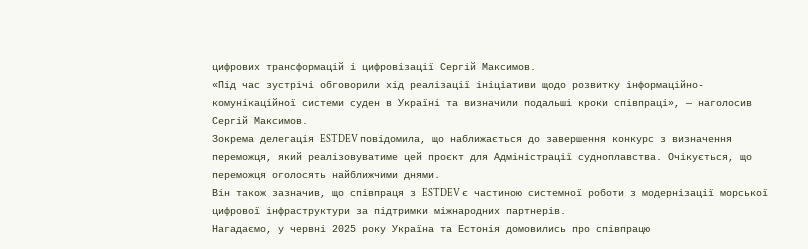цифрових трансформацій і цифровізації Сергій Максимов.
«Під час зустрічі обговорили хід реалізації ініціативи щодо розвитку інформаційно-комунікаційної системи суден в Україні та визначили подальші кроки співпраці», — наголосив Сергій Максимов.
Зокрема делегація ESTDEV повідомила, що наближається до завершення конкурс з визначення переможця, який реалізовуватиме цей проєкт для Адміністрації судноплавства. Очікується, що переможця оголосять найближчими днями.
Він також зазначив, що співпраця з ESTDEV є частиною системної роботи з модернізації морської цифрової інфраструктури за підтримки міжнародних партнерів.
Нагадаємо, у червні 2025 року Україна та Естонія домовились про співпрацю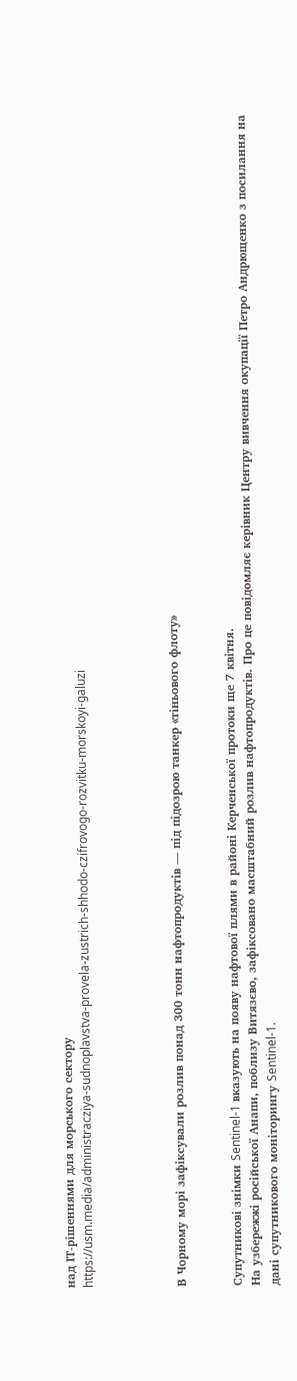над ІТ-рішеннями для морського сектору
https://usm.media/administracziya-sudnoplavstva-provela-zustrich-shhodo-czifrovogo-rozvitku-morskoyi-galuzi




В Чорному морі зафіксували розлив понад 300 тонн нафтопродуктів — під підозрою танкер «тіньового флоту»


Супутникові знімки Sentinel-1 вказують на появу нафтової плями в районі Керченської протоки ще 7 квітня.
На узбережжі російської Анапи, поблизу Витязєво, зафіксовано масштабний розлив нафтопродуктів. Про це повідомляє керівник Центру вивчення окупації Петро Андрющенко з посилання на дані супутникового моніторингу Sentinel-1.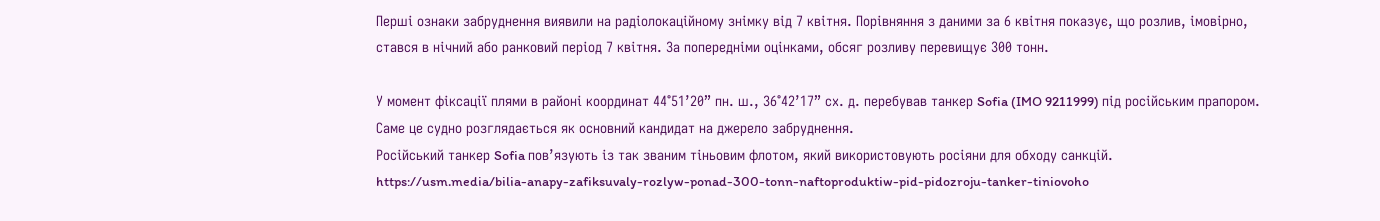Перші ознаки забруднення виявили на радіолокаційному знімку від 7 квітня. Порівняння з даними за 6 квітня показує, що розлив, імовірно, стався в нічний або ранковий період 7 квітня. За попередніми оцінками, обсяг розливу перевищує 300 тонн.

У момент фіксації плями в районі координат 44°51’20” пн. ш., 36°42’17” сх. д. перебував танкер Sofia (IMO 9211999) під російським прапором. Саме це судно розглядається як основний кандидат на джерело забруднення.
Російський танкер Sofia пов’язують із так званим тіньовим флотом, який використовують росіяни для обходу санкцій.
https://usm.media/bilia-anapy-zafiksuvaly-rozlyw-ponad-300-tonn-naftoproduktiw-pid-pidozroju-tanker-tiniovoho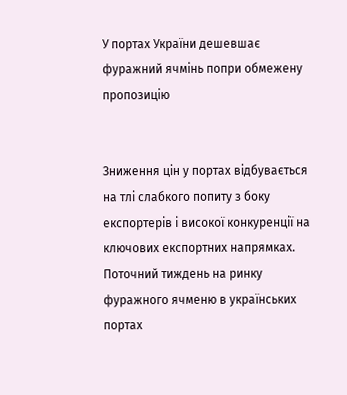У портах України дешевшає фуражний ячмінь попри обмежену пропозицію


Зниження цін у портах відбувається на тлі слабкого попиту з боку експортерів і високої конкуренції на ключових експортних напрямках.
Поточний тиждень на ринку фуражного ячменю в українських портах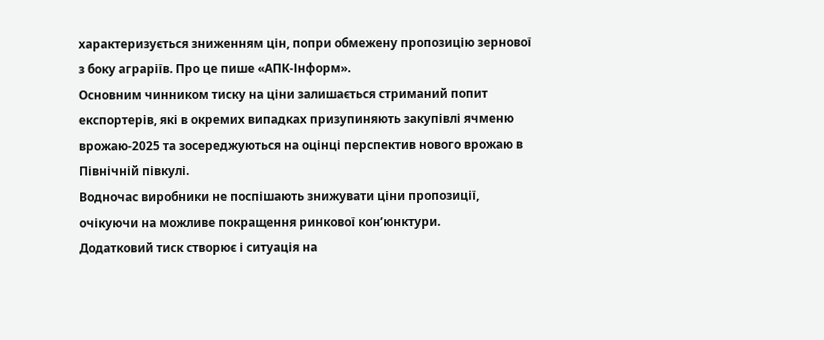характеризується зниженням цін, попри обмежену пропозицію зернової з боку аграріїв. Про це пише «АПК-Інформ».
Основним чинником тиску на ціни залишається стриманий попит експортерів, які в окремих випадках призупиняють закупівлі ячменю врожаю-2025 та зосереджуються на оцінці перспектив нового врожаю в Північній півкулі.
Водночас виробники не поспішають знижувати ціни пропозиції, очікуючи на можливе покращення ринкової кон’юнктури.
Додатковий тиск створює і ситуація на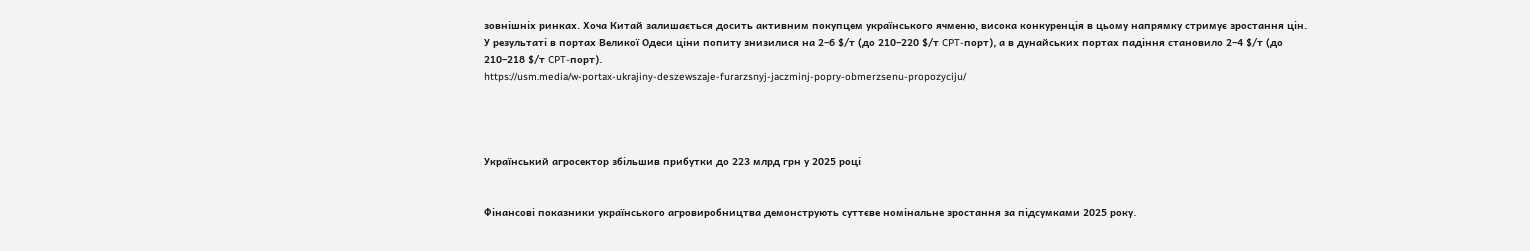зовнішніх ринках. Хоча Китай залишається досить активним покупцем українського ячменю, висока конкуренція в цьому напрямку стримує зростання цін.
У результаті в портах Великої Одеси ціни попиту знизилися на 2–6 $/т (до 210–220 $/т CPT-порт), а в дунайських портах падіння становило 2–4 $/т (до 210–218 $/т CPT-порт).
https://usm.media/w-portax-ukrajiny-deszewszaje-furarzsnyj-jaczminj-popry-obmerzsenu-propozyciju/




Український агросектор збільшив прибутки до 223 млрд грн у 2025 році


Фінансові показники українського агровиробництва демонструють суттєве номінальне зростання за підсумками 2025 року.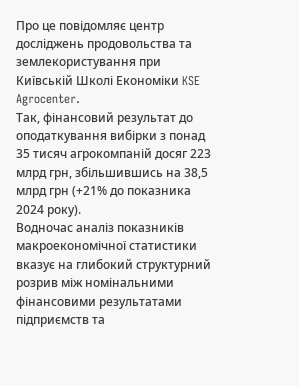Про це повідомляє центр досліджень продовольства та землекористування при Київській Школі Економіки KSE Agrocenter.
Так, фінансовий результат до оподаткування вибірки з понад 35 тисяч агрокомпаній досяг 223 млрд грн, збільшившись на 38,5 млрд грн (+21% до показника 2024 року).
Водночас аналіз показників макроекономічної статистики вказує на глибокий структурний розрив між номінальними фінансовими результатами підприємств та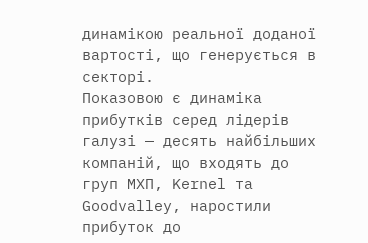динамікою реальної доданої вартості, що генерується в секторі.
Показовою є динаміка прибутків серед лідерів галузі — десять найбільших компаній, що входять до груп МХП, Kernel та Goodvalley, наростили прибуток до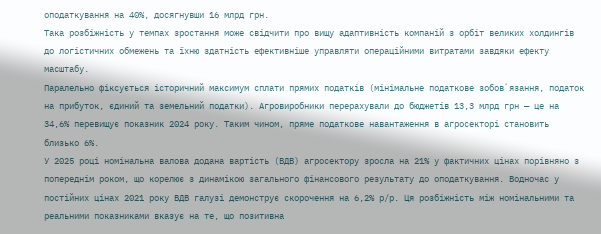оподаткування на 40%, досягнувши 16 млрд грн.
Така розбіжність у темпах зростання може свідчити про вищу адаптивність компаній з орбіт великих холдингів до логістичних обмежень та їхню здатність ефективніше управляти операційними витратами завдяки ефекту масштабу.
Паралельно фіксується історичний максимум сплати прямих податків (мінімальне податкове зобовʼязання, податок на прибуток, єдиний та земельний податки). Агровиробники перерахували до бюджетів 13,3 млрд грн — це на 34,6% перевищує показник 2024 року. Таким чином, пряме податкове навантаження в агросекторі становить близько 6%.
У 2025 році номінальна валова додана вартість (ВДВ) агросектору зросла на 21% у фактичних цінах порівняно з попереднім роком, що корелює з динамікою загального фінансового результату до оподаткування. Водночас у постійних цінах 2021 року ВДВ галузі демонструє скорочення на 6,2% р/р. Ця розбіжність між номінальними та реальними показниками вказує на те, що позитивна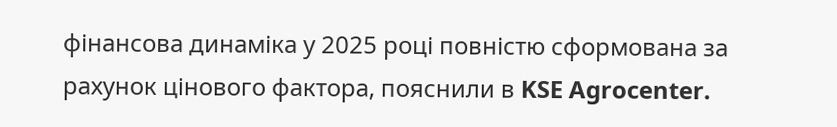фінансова динаміка у 2025 році повністю сформована за рахунок цінового фактора, пояснили в KSE Agrocenter.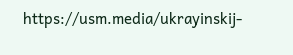https://usm.media/ukrayinskij-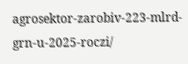agrosektor-zarobiv-223-mlrd-grn-u-2025-roczi/